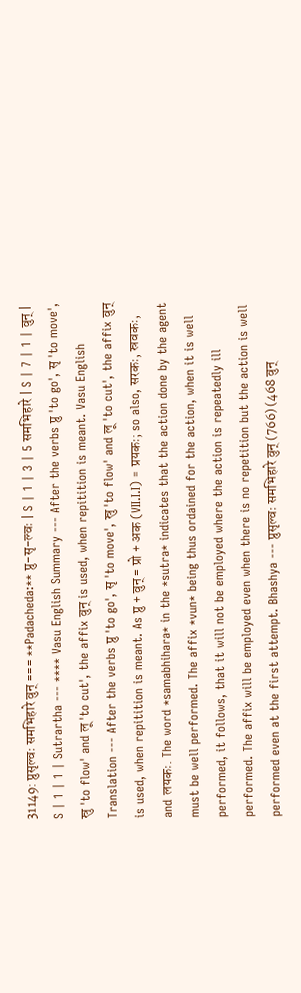31149: प्रुसृल्वः समभिहारे वुन् === **Padacheda:** प्रु-सृ-ल्वः | S | 1 | 3 | 5 समभिहारे | S | 7 | 1 | वुन् | S | 1 | 1 | Sutrartha --- **** Vasu English Summary --- After the verbs प्रु 'to go', सृ 'to move', स्रु 'to flow' and लू 'to cut', the affix वुन् is used, when repitition is meant. Vasu English Translation --- After the verbs प्रु 'to go', सृ 'to move', स्रु 'to flow' and लू 'to cut', the affix वुन् is used, when repitition is meant. As प्रु + वुन् = प्रो + अक (VII.I.I) = प्रयकः; so also, सरकः, स्रवकः, and लयकः. The word *samabhihara* in the *sutra* indicates that the action done by the agent must be well performed. The affix *vun* being thus ordained for the action, when it is well performed, it follows, that it will not be employed where the action is repeatedly ill performed. The affix will be employed even when there is no repetition but the action is well performed even at the first attempt. Bhashya --- प्रुसृल्वः समभिहारे वुन् (766) (468 वुन्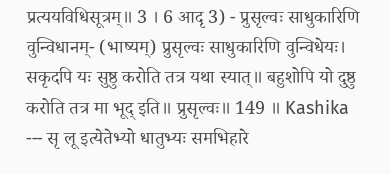प्रत्ययविधिसूत्रम्॥ 3 । 6 आदृ 3) - प्रुसृल्वः साधुकारिणि वुन्विधानम्- (भाष्यम्) प्रुसृल्वः साधुकारिणि वुन्विधेयः। सकृदपि यः सुष्ठु करोति तत्र यथा स्यात्॥ बहुशोपि यो दुष्ठु करोति तत्र मा भूद् इति॥ प्रुसृल्वः॥ 149 ॥ Kashika --- सृ लू इत्येतेभ्यो धातुभ्यः समभिहारे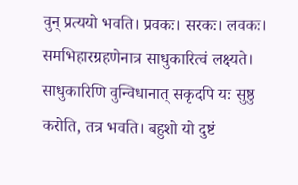वुन् प्रत्ययो भवति। प्रवकः। सरकः। लवकः। समभिहारग्रहणेनात्र साधुकारित्वं लक्ष्यते। साधुकारिणि वुन्विधानात् सकृदपि यः सुष्ठु करोति, तत्र भवति। बहुशो यो दुष्टं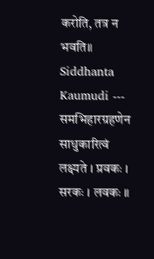करोति, तत्र न भवति॥ Siddhanta Kaumudi --- समभिहारग्रहणेन साधुकारित्वं लक्ष्यते । प्रवकः । सरकः । लवकः ॥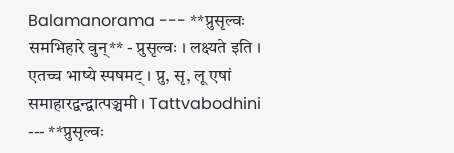Balamanorama --- **प्रुसृल्वः समभिहारे वुन्** - प्रुसृल्वः । लक्ष्यते इति । एतच्च भाष्ये स्पषमट् । प्रु, सृ, लू एषां समाहारद्वन्द्वात्पञ्चमी । Tattvabodhini --- **प्रुसृल्वः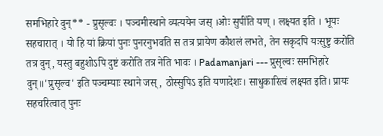समभिहारे वुन्** - प्रुसृल्वः । पञ्चमीस्थाने व्यत्ययेन जस् ।ओः सुपी॑ति यण् । लक्ष्यत इति । भूयः सहचारात् । यो हि यां क्रियां पुनः पुनरनुभवति स तत्र प्रायेण कौशलं लभते, तेन सकृदपि यःसुष्टु करोति तत्र वुन्, यस्तु बहुशोऽपि दुष्टं करोति तत्र नेति भावः । Padamanjari --- प्रुसृल्वः समभिहारे वुन्॥'प्रुसृल्व' इति पञ्चम्याः स्थाने जस्, ठोस्सुपिऽ इति यणादेशः। साधुकारित्वं लक्ष्यत इति। प्रायः सहचरित्वात् पुनः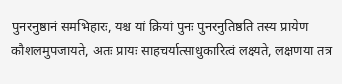पुनरनुष्ठानं समभिहारः, यश्च यां क्रियां पुनः पुनरनुतिष्ठति तस्य प्रायेण कौशलमुपजायते, अतः प्रायः साहचर्यात्साधुकारित्वं लक्ष्यते, लक्षणया तत्र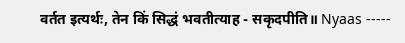वर्तत इत्यर्थः, तेन किं सिद्धं भवतीत्याह - सकृदपीति॥ Nyaas -----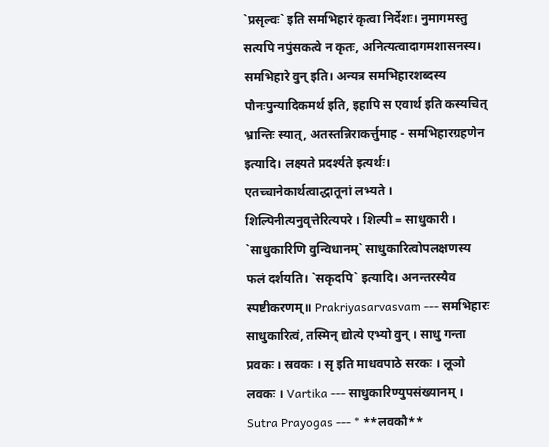`प्रसृल्वः` इति समभिहारं कृत्वा निर्देशः। नुमागमस्तु सत्यपि नपुंसकत्वे न कृतः, अनित्यत्वादागमशासनस्य। समभिहारे वुन् इति। अन्यत्र समभिहारशब्दस्य पौनःपुन्यादिकमर्थ इति, इहापि स एवार्थ इति कस्यचित् भ्रान्तिः स्यात्, अतस्तन्निराकर्त्तुमाह - समभिहारग्रहणेन इत्यादि। लक्ष्यते प्रदर्श्यते इत्यर्थः। एतच्चानेकार्थत्वाद्धातूनां लभ्यते । शिल्पिनीत्यनुवृत्तेरित्यपरे । शिल्पी = साधुकारी । `साधुकारिणि वुन्विधानम्` साधुकारित्वोपलक्षणस्य फलं दर्शयति। `सकृदपि` इत्यादि। अनन्तरस्यैव स्पष्टीकरणम्॥ Prakriyasarvasvam --- समभिहारः साधुकारित्वं, तस्मिन् द्योत्ये एभ्यो वुन् । साधु गन्ता प्रवकः । स्रवकः । सृ इति माधवपाठे सरकः । लूञो लवकः । Vartika --- साधुकारिण्युपसंख्यानम् । Sutra Prayogas --- * **लवकौ**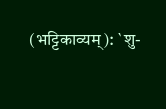(भट्टिकाव्यम्): `शु-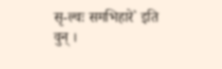सृ-ल्वः समभिहारे` इति वुन् ।